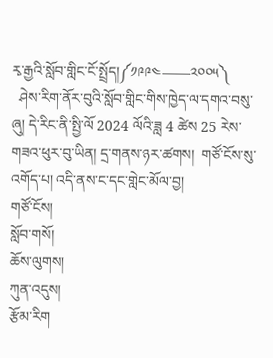རྭ་རྒྱའི་སློབ་གླིང་ངོ་སྤྲོད།༼༡༩༩༤——༢༠༠༥༽
  ཤེས་རིག་ནོར་བུའི་སློབ་གླིང་གིས་ཁྱེད་ལ་དགའ་བསུ་ཞུ། དེ་རིང་ནི་སྤྱི་ལོ 2024 ལོའི་ཟླ 4 ཚེས 25 རེས་གཟའ་ཕུར་བུ་ཡིན། དྲ་གནས་ཉར་ཚགས།  གཙོ་ངོས་སུ་འགོད་པ། འདི་ནས་ང་དང་གླེང་མོལ་བྱ།
གཙོ་ངོས།
སློབ་གསོ།
ཆོས་ལུགས།
ཀུན་འདུས།
རྩོམ་རིག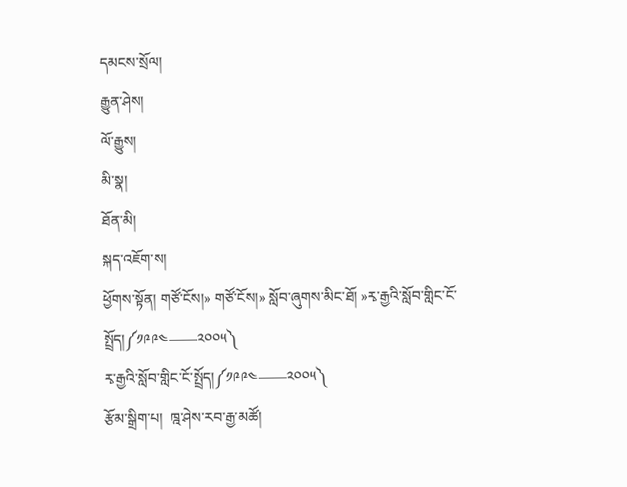དམངས་སྲོལ།
རྒྱུན་ཤེས།
ལོ་རྒྱུས།
མི་སྣ།
ཐོན་མི།
སྐད་འཇོག་ས།
ཕྱོགས་སྟོན། གཙོ་ངོས།» གཙོ་ངོས།» སློབ་ཞུགས་མིང་ཐོ། »རྭ་རྒྱའི་སློབ་གླིང་ངོ་སྤྲོད།༼༡༩༩༤——༢༠༠༥༽
རྭ་རྒྱའི་སློབ་གླིང་ངོ་སྤྲོད།༼༡༩༩༤——༢༠༠༥༽
རྩོམ་སྒྲིག་པ།  ཁྰ་ཤེས་རབ་རྒྱ་མཚོ།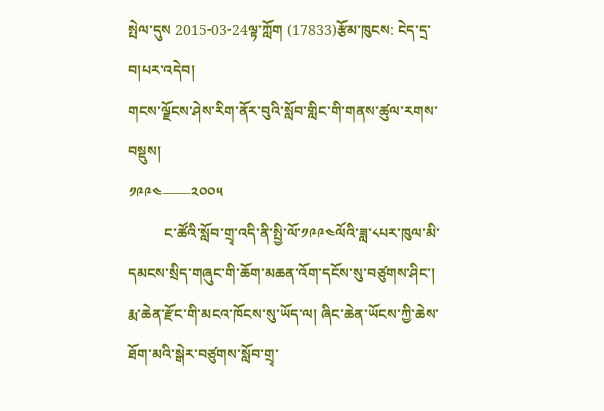སྤེལ་དུས 2015-03-24ལྟ་ཀློག (17833)རྩོམ་ཁུངས: ངེད་དྲ་བ།པར་འདེབ།
གངས་ལྗོངས་ཤེས་རིག་ནོར་བུའི་སློབ་གླིང་གི་གནས་ཚུལ་རགས་བསྡུས།
༡༩༩༤——༢༠༠༥
          ང་ཚོའི་སློབ་གྲྭ་འདི་ནི་སྤྱི་ལོ་༡༩༩༤ལོའི་ཟླ་༨པར་ཁུལ་མི་དམངས་སྲིད་གཞུང་གི་ཆོག་མཆན་འོག་དངོས་སུ་བཙུགས་ཤིང་། རྨ་ཆེན་རྫོང་གི་མངའ་ཁོངས་སུ་ཡོད་ལ། ཞིང་ཆེན་ཡོངས་ཀྱི་ཆེས་ཐོག་མའི་སྒེར་བཙུགས་སློབ་གྲྭ་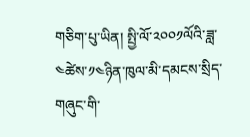གཅིག་པུ་ཡིན། སྤྱི་ལོ་༢༠༠༡ལོའི་ཟླ་༤ཚེས་༡༤ཉིན་ཁུལ་མི་དམངས་སྲིད་གཞུང་གི་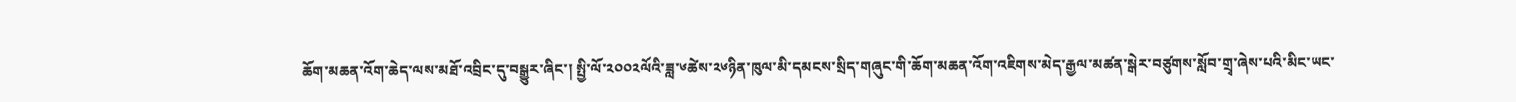ཆོག་མཆན་འོག་ཆེད་ལས་མཐོ་འབྲིང་དུ་བསྒྱུར་ཞིང་། སྤྱི་ལོ་༢༠༠༢ལོའི་ཟླ་༦ཚེས་༢༦ཉིན་ཁུལ་མི་དམངས་སྲིད་གཞུང་གི་ཆོག་མཆན་འོག་འཇིགས་མེད་རྒྱལ་མཚན་སྒེར་བཙུགས་སློབ་གྲྭ་ཞེས་པའི་མིང་ཡང་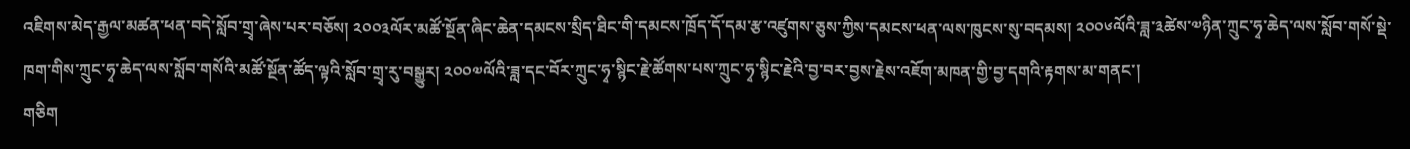འཇིགས་མེད་རྒྱལ་མཚན་ཕན་བདེ་སློབ་གྲྭ་ཞེས་པར་བཅོས། ༢༠༠༣ལོར་མཚོ་སྔོན་ཞིང་ཆེན་དམངས་སྲིད་ཐིང་གི་དམངས་ཁྲོད་དོ་དམ་རྩ་འཛུགས་ཅུས་ཀྱིས་དམངས་ཕན་ལས་ཁུངས་སུ་བདམས། ༢༠༠༦ལོའི་ཟླ་༣ཚེས་༧ཉིན་ཀྲུང་ཧྭ་ཆེད་ལས་སློབ་གསོ་སྡེ་ཁག་གིས་ཀྲུང་ཧྭ་ཆེད་ལས་སློབ་གསོའི་མཚོ་སྔོན་ཚོད་ལྟའི་སློབ་གྲྭ་རུ་བསྒྱུར། ༢༠༠༧ལོའི་ཟླ་དང་བོར་ཀྲུང་ཧྭ་སྙིང་རྗེ་ཚོགས་པས་ཀྲུང་ཧྭ་སྙིང་རྗེའི་བྱ་བར་བྱས་རྗེས་འཇོག་མཁན་གྱི་བྱ་དགའི་རྟགས་མ་གནང་།
གཅིག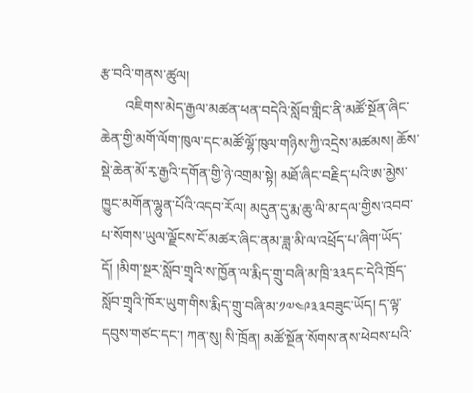རྩ་བའི་གནས་ཚུལ།
       འཇིགས་མེད་རྒྱལ་མཚན་ཕན་བདེའི་སློབ་གླིང་ནི་མཚོ་སྔོན་ཞིང་ཆེན་གྱི་མགོ་ལོག་ཁུལ་དང་མཚོ་ལྷོ་ཁུལ་གཉིས་ཀྱི་འདྲེས་མཚམས། ཆོས་སྡེ་ཆེན་མོ་རྭ་རྒྱའི་དགོན་གྱི་ཉེ་འགྲམ་སྟེ། མཐོ་ཞིང་བརྗིད་པའི་ཨ་མྱེས་ཁྱུང་མགོན་ལྷུན་པོའི་འདབ་རོལ། མདུན་དུ་རྨ་ཆུ་ལི་མ་དལ་གྱིས་འབབ་པ་སོགས་ཡུལ་ལྗོངས་ངོ་མཚར་ཞིང་ནམ་ཟླ་མི་ལ་འཕྲོད་པ་ཞིག་ཡོད་དོ། །མིག་སྔར་སློབ་གྲྭའི་ས་ཁྱོན་ལ་རྨིད་གྲུ་བཞི་མ་ཁྲི་༣༣དང་དེའི་ཁྲོད་སློབ་གྲྭའི་ཁོར་ཡུག་གིས་རྨིད་གྲུ་བཞི་མ་༡༧༤༩༣༣བཟུང་ཡོད། ད་ལྟ་དབུས་གཙང་དང་། ཀན་སུ། སི་ཁྲོན། མཚོ་སྔོན་སོགས་ནས་ཕེབས་པའི་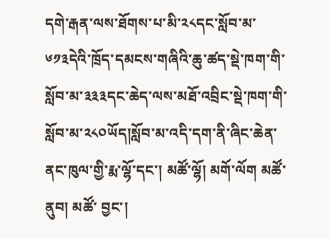དགེ་རྒན་ལས་ཐོགས་པ་མི་༢༨དང་སློབ་མ་༦༡༣དེའི་ཁྲོད་དམངས་གཞིའི་ཆུ་ཚད་སྡེ་ཁག་གི་སློབ་མ་༣༣༣དང་ཆེད་ལས་མཐོ་འབྲིང་སྡེ་ཁག་གི་སློབ་མ་༢༨༠ཡོད།སློབ་མ་འདི་དག་ནི་ཞིང་ཆེན་ནང་ཁུལ་གྱི་རྨ་ལྷོ་དང་། མཚོ་ལྷོ། མགོ་ལོག མཚོ་ནུབ། མཚོ་ བྱང་།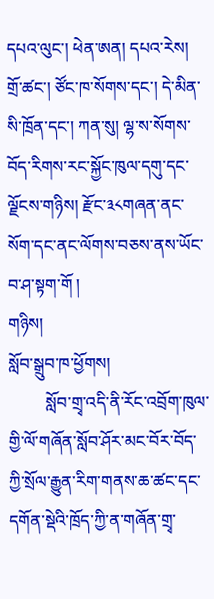དཔའ་ལུང་། ཕེན་ཨན། དཔའ་རེས། གྲོ་ཚང་། ཙོང་ཁ་སོགས་དང་། དེ་མིན་སི་ཁྲོན་དང་། ཀན་སུ། ལྷ་ས་སོགས་བོད་རིགས་རང་སྐྱོང་ཁུལ་དགུ་དང་ལྗོངས་གཉིས། རྫོང་༣༨གཞན་ནང་སོག་དང་ནང་ལོགས་བཅས་ནས་ཡོང་བ་ཤ་སྟག་གོ །
གཉིས།
སློབ་སྒྲུབ་ཁ་ཕྱོགས།
         སློབ་གྲྭ་འདི་ནི་རོང་འབྲོག་ཁུལ་གྱི་ལོ་གཞོན་སློབ་ཤོར་མང་བོར་བོད་ཀྱི་སྲོལ་རྒྱུན་རིག་གནས་ཆ་ཚང་དང་དགོན་སྡེའི་ཁྲོད་ཀྱི་ན་གཞོན་གྲྭ་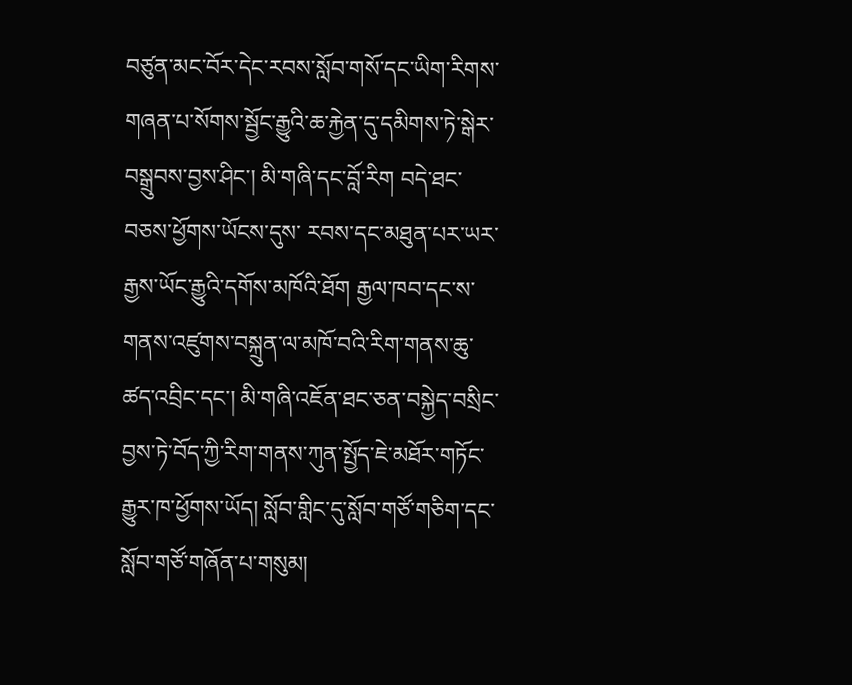བཙུན་མང་བོར་དེང་རབས་སློབ་གསོ་དང་ཡིག་རིགས་གཞན་པ་སོགས་སྦྱོང་རྒྱུའི་ཆ་རྐྱེན་དུ་དམིགས་ཏེ་སྒེར་བསྒྲུབས་བྱས་ཤིང་། མི་གཞི་དང་བློ་རིག བདེ་ཐང་བཅས་ཕྱོགས་ཡོངས་དུས་ རབས་དང་མཐུན་པར་ཡར་རྒྱས་ཡོང་རྒྱུའི་དགོས་མཁོའི་ཐོག རྒྱལ་ཁབ་དང་ས་གནས་འཛུགས་བསྐྲུན་ལ་མཁོ་བའི་རིག་གནས་ཆུ་ཚད་འབྲིང་དང་། མི་གཞི་འཇོན་ཐང་ཅན་བསྐྱེད་བསྲིང་བྱས་ཏེ་བོད་ཀྱི་རིག་གནས་ཀུན་སྤྱོད་ཇེ་མཐོར་གཏོང་རྒྱུར་ཁ་ཕྱོགས་ཡོད། སློབ་གླིང་དུ་སློབ་གཙོ་གཅིག་དང་སློབ་གཙོ་གཞོན་པ་གསུམ།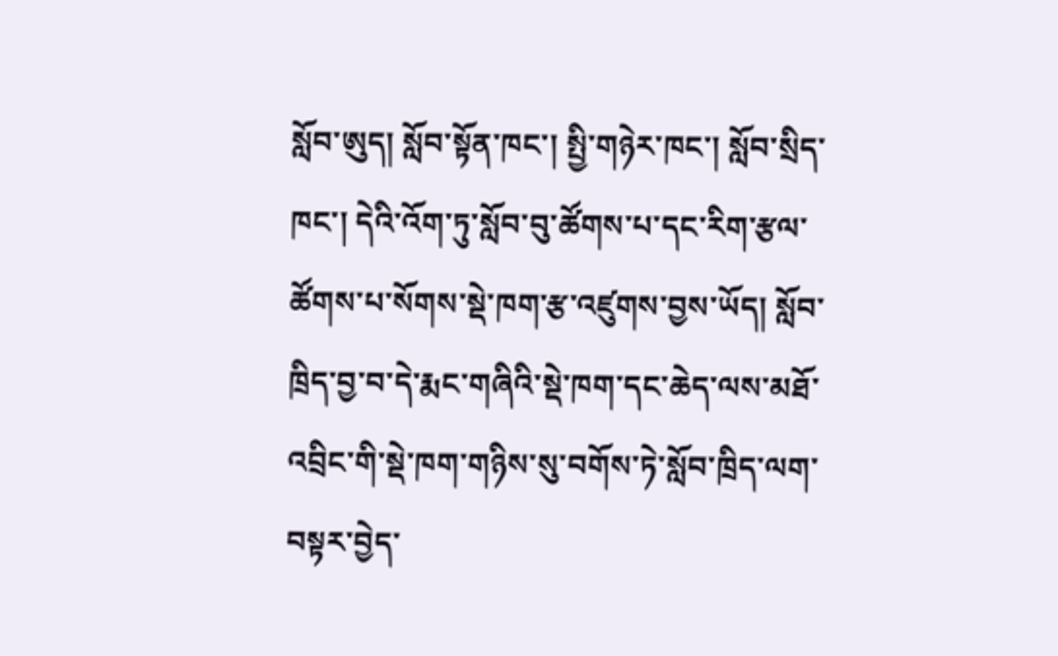སློབ་ཨུད། སློབ་སྟོན་ཁང་། སྤྱི་གཉེར་ཁང་། སློབ་སྲིད་ཁང་། དེའི་འོག་ཏུ་སློབ་བུ་ཚོགས་པ་དང་རིག་རྩལ་ཚོགས་པ་སོགས་སྡེ་ཁག་རྩ་འཛུགས་བྱས་ཡོད། སློབ་ཁྲིད་བྱ་བ་དེ་རྨང་གཞིའི་སྡེ་ཁག་དང་ཆེད་ལས་མཐོ་འབྲིང་གི་སྡེ་ཁག་གཉིས་སུ་བགོས་ཏེ་སློབ་ཁྲིད་ལག་བསྟར་བྱེད་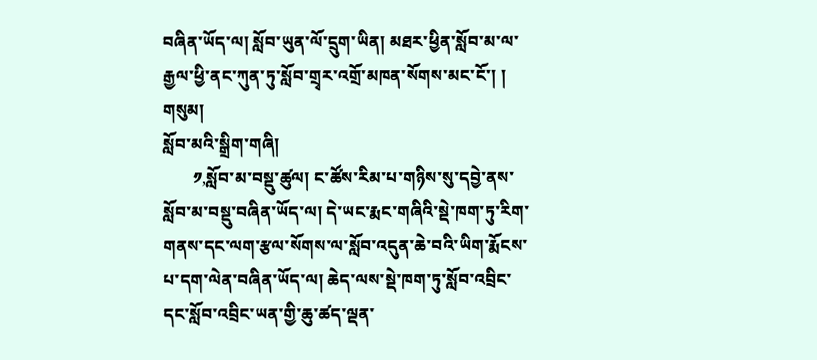བཞིན་ཡོད་ལ། སློབ་ཡུན་ལོ་དྲུག་ཡིན། མཐར་ཕྱིན་སློབ་མ་ལ་རྒྱལ་ཕྱི་ནང་ཀུན་ཏུ་སློབ་གྲྭར་འགྲོ་མཁན་སོགས་མང་ངོ་། །
གསུམ།
སློབ་མའི་སྒྲིག་གཞི།
       ༡,སློབ་མ་བསྡུ་ཚུལ། ང་ཚོས་རིམ་པ་གཉིས་སུ་དབྱེ་ནས་སློབ་མ་བསྡུ་བཞིན་ཡོད་ལ། དེ་ཡང་རྨང་གཞིའི་སྡེ་ཁག་ཏུ་རིག་གནས་དང་ལག་རྩལ་སོགས་ལ་སློབ་འདུན་ཆེ་བའི་ཡིག་རྨོངས་པ་དག་ལེན་བཞིན་ཡོད་ལ། ཆེད་ལས་སྡེ་ཁག་ཏུ་སློབ་འབྲིང་དང་སློབ་འབྲིང་ཡན་གྱི་ཆུ་ཚད་ལྡན་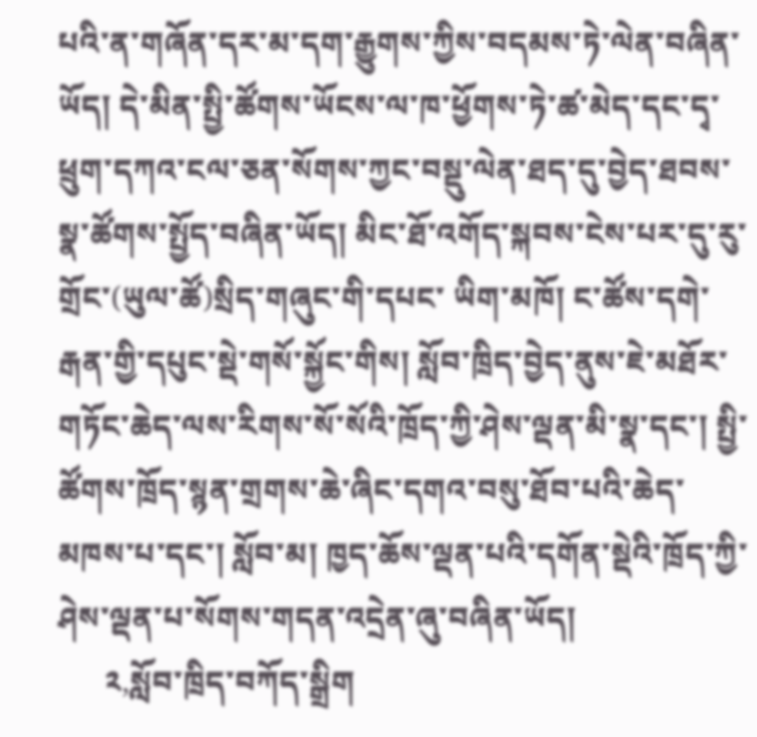པའི་ན་གཞོན་དར་མ་དག་རྒྱུགས་ཀྱིས་བདམས་ཏེ་ལེན་བཞིན་ཡོད། དེ་མིན་སྤྱི་ཚོགས་ཡོངས་ལ་ཁ་ཕྱོགས་ཏེ་ཚ་མེད་དང་དྭ་ཕྲུག་དཀའ་ངལ་ཅན་སོགས་ཀྱང་བསྡུ་ལེན་ཐད་དུ་བྱེད་ཐབས་སྣ་ཚོགས་སྤྱོད་བཞིན་ཡོད། མིང་ཐོ་འགོད་སྐབས་ངེས་པར་དུ་རུ་གྲོང་(ཡུལ་ཚོ)སྲིད་གཞུང་གི་དཔང་ ཡིག་མཁོ། ང་ཚོས་དགེ་རྒན་གྱི་དཔུང་སྡེ་གསོ་སྐྱོང་གིས། སློབ་ཁྲིད་བྱེད་ནུས་ཇེ་མཐོར་གཏོང་ཆེད་ལས་རིགས་སོ་སོའི་ཁྲོད་ཀྱི་ཤེས་ལྡན་མི་སྣ་དང་། སྤྱི་ཚོགས་ཁྲོད་སྙན་གྲགས་ཆེ་ཞིང་དགའ་བསུ་ཐོབ་པའི་ཆེད་མཁས་པ་དང་། སློབ་མ། ཁྱད་ཆོས་ལྡན་པའི་དགོན་སྡེའི་ཁྲོད་ཀྱི་ཤེས་ལྡན་པ་སོགས་གདན་འདྲེན་ཞུ་བཞིན་ཡོད།
      ༢,སློབ་ཁྲིད་བཀོད་སྒྲིག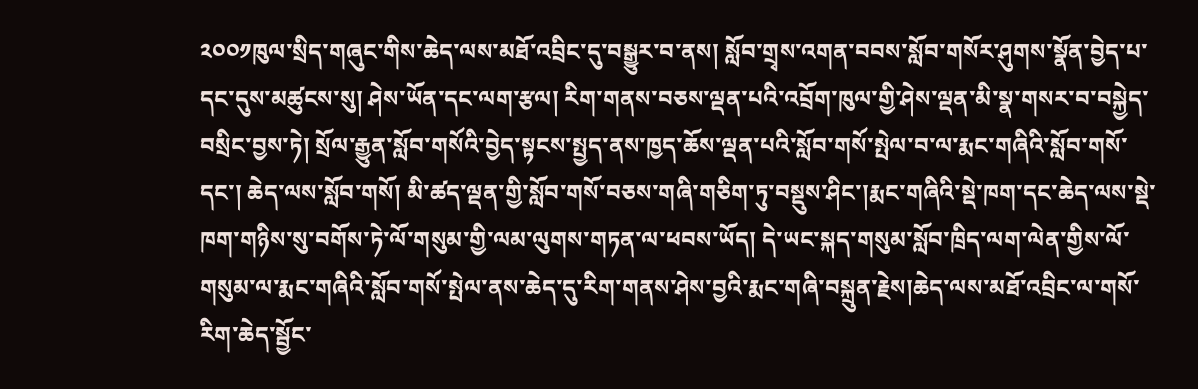༢༠༠༡ཁུལ་སྲིད་གཞུང་གིས་ཆེད་ལས་མཐོ་འབྲིང་དུ་བསྒྱུར་བ་ནས། སློབ་གྲྭས་འགན་བབས་སློབ་གསོར་ཤུགས་སྣོན་བྱེད་པ་དང་དུས་མཚུངས་སུ། ཤེས་ཡོན་དང་ལག་རྩལ། རིག་གནས་བཅས་ལྡན་པའི་འབྲོག་ཁུལ་གྱི་ཤེས་ལྡན་མི་སྣ་གསར་བ་བསྐྱེད་བསྲིང་བྱས་ཏེ། སྲོལ་རྒྱུན་སློབ་གསོའི་བྱེད་སྟངས་སྤྱད་ནས་ཁྱད་ཆོས་ལྡན་པའི་སློབ་གསོ་སྤེལ་བ་ལ་རྨང་གཞིའི་སློབ་གསོ་ དང་། ཆེད་ལས་སློབ་གསོ། མི་ཚད་ལྡན་གྱི་སློབ་གསོ་བཅས་གཞི་གཅིག་ཏུ་བསྡུས་ཤིང་།རྨང་གཞིའི་སྡེ་ཁག་དང་ཆེད་ལས་སྡེ་ཁག་གཉིས་སུ་བགོས་ཏེ་ལོ་གསུམ་གྱི་ལམ་ལུགས་གཏན་ལ་ཕབས་ཡོད། དེ་ཡང་སྐད་གསུམ་སློབ་ཁྲིད་ལག་ལེན་གྱིས་ལོ་གསུམ་ལ་རྨང་གཞིའི་སློབ་གསོ་སྤེལ་ནས་ཆེད་དུ་རིག་གནས་ཤེས་བྱའི་རྨང་གཞི་བསྐྲུན་རྗེས།ཆེད་ལས་མཐོ་འབྲིང་ལ་གསོ་རིག་ཆེད་སྦྱོང་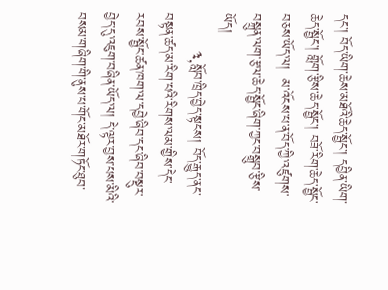དང་། བོད་ཡིག་ཆེས་མཐོའི་ཆེད་སྦྱོང་། དབྱིན་ཡིག་ཆེད་སྦྱོང་། གློག་རྩིས་ཆེད་སྦྱོང་། བཟོ་རིག་ཆེད་སྦྱོང་བཅས་ཡོད་ལ།  མ་འོངས་པ་ན་བོད་ཀྱི་འཛུགས་བསྐྲུན་ལག་རྩལ་ཆེད་སྦྱོང་ཞིག་ཀྱང་བསྒྲུབ་རྩིས་ཡོད།
        ༣,སློབ་ཁྲིད་བྱེད་སྟངས། བོད་རྒྱུད་ནང་བསྟན་ཚད་མ་རིག་པའི་རིགས་ལམ་གྱིས་དེང་རབས་སྦྱོང་ཚན་ཁག་ལ་དབྱེ་ཞིབ་དང་ཞིབ་བསྡུར་བྱེད་དུ་འཇུག་བཞིན་ཡོད་ལ། དེ་ལྟར་བྱས་པས་མིའི་བསམ་གཞིག་གི་ནུས་པ་གོང་མཐོར་གཏོང་ཐུབ་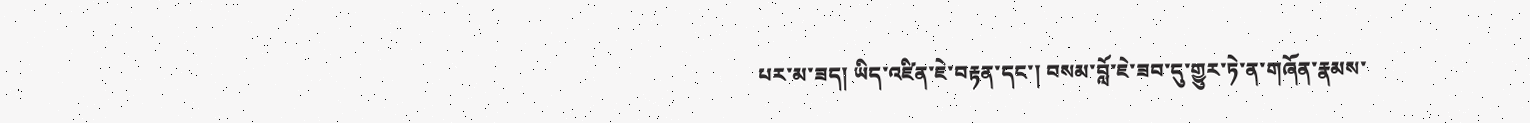པར་མ་ཟད། ཡིད་འཛིན་ཇེ་བརྟན་དང་། བསམ་བློ་ཇེ་ཟབ་དུ་གྱུར་ཏེ་ན་གཞོན་རྣམས་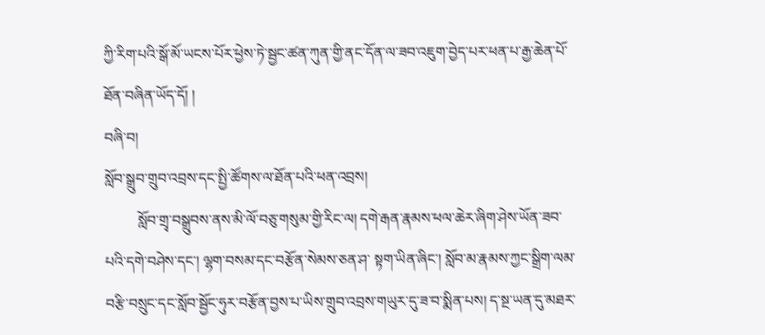ཀྱི་རིག་པའི་སྒོ་མོ་ཡངས་པོར་ཕྱེས་ཏེ་སྦྱང་ཚན་ཀུན་གྱི་ནང་དོན་ལ་ཟབ་འཇུག་བྱེད་པར་ཕན་པ་རྒྱ་ཆེན་པོ་ཐོན་བཞིན་ཡོད་དོ། །
བཞི་བ།
སློབ་སྒྲུབ་གྲུབ་འབྲས་དང་སྤྱི་ཚོགས་ལ་ཐོན་པའི་ཕན་འབྲས།
         སློབ་གྲྭ་བསྒྲུབས་ནས་མི་ལོ་བཅུ་གསུམ་གྱི་རིང་ལ། དགེ་རྒན་རྣམས་ཕལ་ཆེར་ཞིག་ཤེས་ཡོན་ཟབ་པའི་དགེ་བཤེས་དང་། ལྷག་བསམ་དང་བརྩོན་སེམས་ཅན་ཤ་ སྟག་ཡིན་ཞིང་། སློབ་མ་རྣམས་ཀྱང་སྒྲིག་ལམ་བརྩི་བསྲུང་དང་སློབ་སྦྱོང་ཧུར་བརྩོན་བྱས་པ་ཡིས་གྲུབ་འབྲས་གཡུར་དུ་ཟ་བ་སྨིན་པས། ད་སྔ་ཡན་དུ་མཐར་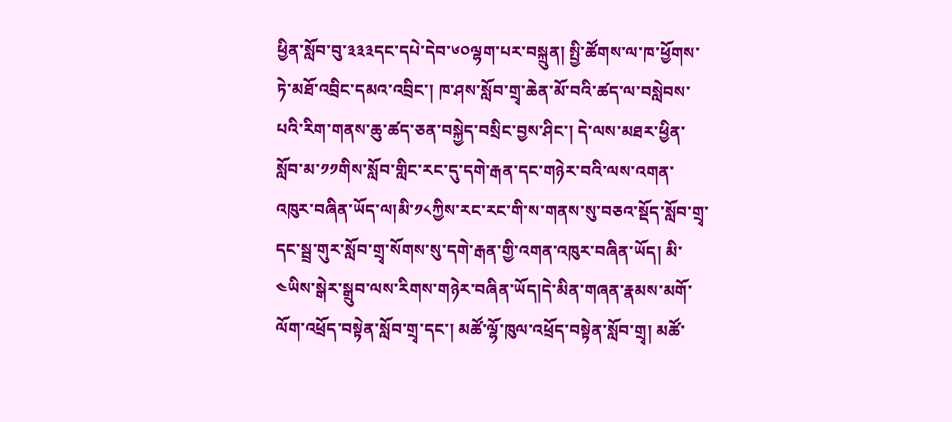ཕྱིན་སློབ་བུ་༣༣༣དང་དཔེ་དེབ་༦༠ལྷག་པར་བསྐྲུན། སྤྱི་ཚོགས་ལ་ཁ་ཕྱོགས་ཏེ་མཐོ་འབྲིང་དམའ་འབྲིང་། ཁ་ཤས་སློབ་གྲྭ་ཆེན་མོ་བའི་ཚད་ལ་བསླེབས་པའི་རིག་གནས་ཆུ་ཚད་ཅན་བསྐྱེད་བསྲིང་བྱས་ཤིང་། དེ་ལས་མཐར་ཕྱིན་སློབ་མ་༡༡གིས་སློབ་གླིང་རང་དུ་དགེ་རྒན་དང་གཉེར་བའི་ལས་འགན་འཁུར་བཞིན་ཡོད་ལ།མི་༡༨ཀྱིས་རང་རང་གི་ས་གནས་སུ་བཅའ་སྡོད་སློབ་གྲྭ་དང་སྦྲ་གུར་སློབ་གྲྭ་སོགས་སུ་དགེ་རྒན་གྱི་འགན་འཁུར་བཞིན་ཡོད། མི་༤ཡིས་སྒེར་སྒྲུབ་ལས་རིགས་གཉེར་བཞིན་ཡོད།དེ་མིན་གཞན་རྣམས་མགོ་ལོག་འཕྲོད་བསྟེན་སློབ་གྲྭ་དང་། མཚོ་ལྷོ་ཁུལ་འཕྲོད་བསྟེན་སློབ་གྲྭ། མཚོ་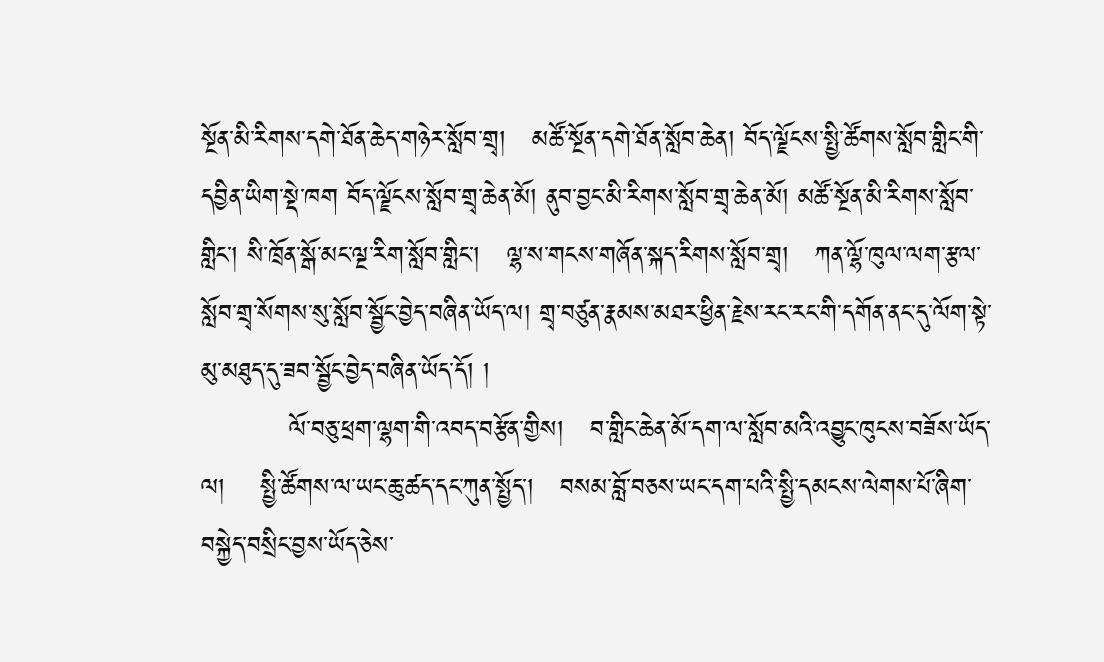སྔོན་མི་རིགས་དགེ་ཐོན་ཆེད་གཉེར་སློབ་གྲྭ།   མཚོ་སྔོན་དགེ་ཐོན་སློབ་ཆེན། བོད་ལྗོངས་སྤྱི་ཚོགས་སློབ་གླིང་གི་དབྱིན་ཡིག་སྡེ་ཁག བོད་ལྗོངས་སློབ་གྲྭ་ཆེན་མོ། ནུབ་བྱང་མི་རིགས་སློབ་གྲྭ་ཆེན་མོ། མཚོ་སྔོན་མི་རིགས་སློབ་གླིང་། སི་ཁྲོན་སྒོ་མང་ལྔ་རིག་སློབ་གླིང་།   ལྷ་ས་གངས་གཞོན་སྐད་རིགས་སློབ་གྲྭ།   ཀན་ལྷོ་ཁུལ་ལག་རྩལ་སློབ་གྲྭ་སོགས་སུ་སློབ་སྦྱོང་བྱེད་བཞིན་ཡོད་ལ། གྲྭ་བཙུན་རྣམས་མཐར་ཕྱིན་རྗེས་རང་རང་གི་དགོན་ནང་དུ་ལོག་སྟེ་མུ་མཐུད་དུ་ཟབ་སྦྱོང་བྱེད་བཞིན་ཡོད་དོ། །
          ལོ་བཅུ་ཕྲག་ལྷག་གི་འབད་བརྩོན་གྱིས།   བ་གླིང་ཆེན་མོ་དག་ལ་སློབ་མའི་འབྱུང་ཁུངས་བཟོས་ཡོད་ལ།    སྤྱི་ཚོགས་ལ་ཡང་ཆུ་ཚད་དང་ཀུན་སྤྱོད་།   བསམ་བློ་བཅས་ཡང་དག་པའི་སྤྱི་དམངས་ལེགས་པོ་ཞིག་བསྐྱེད་བསྲིང་བྱས་ཡོད་ཅེས་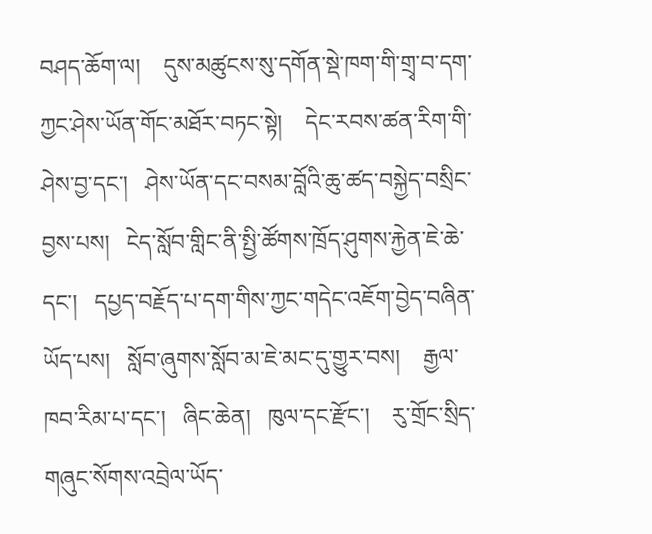བཤད་ཆོག་ལ།    དུས་མཚུངས་སུ་དགོན་སྡེ་ཁག་གི་གྲྭ་བ་དག་ཀྱང་ཤེས་ཡོན་གོང་མཐོར་བཏང་སྟེ།    དེང་རབས་ཚན་རིག་གི་ཤེས་བྱ་དང་།   ཤེས་ཡོན་དང་བསམ་བློའི་ཆུ་ཚད་བསྐྱེད་བསྲིང་བྱས་པས།   ངེད་སློབ་གླིང་ནི་སྤྱི་ཚོགས་ཁྲོད་ཤུགས་རྐྱེན་ཇེ་ཆེ་དང་།   དཔྱད་བརྗོད་པ་དག་གིས་ཀྱང་གདེང་འཇོག་བྱེད་བཞིན་ཡོད་པས།   སློབ་ཞུགས་སློབ་མ་ཇེ་མང་དུ་གྱུར་བས།    རྒྱལ་ཁབ་རིམ་པ་དང་།   ཞིང་ཆེན།   ཁུལ་དང་རྫོང་།    རུ་གྲོང་སྲིད་གཞུང་སོགས་འབྲེལ་ཡོད་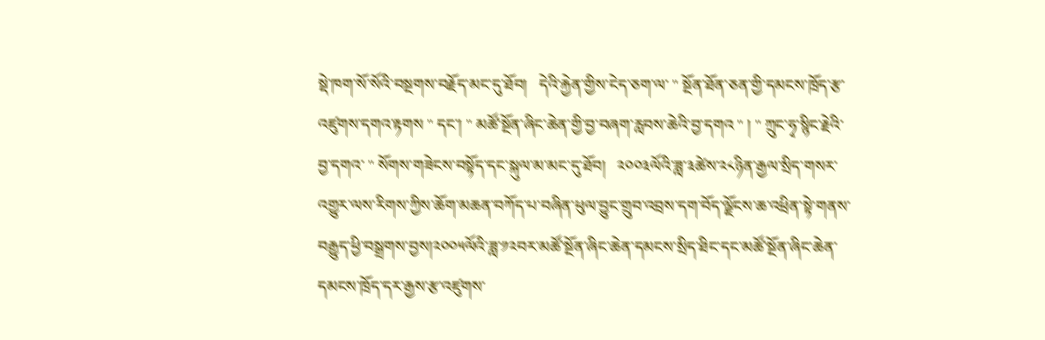སྡེ་ཁག་སོ་སོའི་བསྔགས་བརྗོད་མང་དུ་ཐོབ།   དེའི་རྐྱེན་གྱིས་ངེད་ཅག་ལ་ " སྔོན་ཐོན་ཅན་གྱི་དམངས་ཁྲོད་རྩ་འཛུགས་དགའ་རྟགས " དང་། " མཚོ་སྔོན་ཞིང་ཆེན་གྱི་བྱ་བཞག་རླབས་ཆེའི་བྱ་དགའ " ། " ཀྲུང་ཧྭ་སྙིང་རྗེའི་བྱ་དགའ་ " སོགས་གཟེངས་བསྟོད་དང་སྐུལ་མ་མང་དུ་ཐོབ།   ༢༠༠༣ལོའི་ཟླ་༣ཚེས་༢༨ཉིན་རྒྱལ་སྲིད་གསར་འགྱུར་ལས་རིགས་ཀྱིས་ཆོག་མཆན་བཀོད་པ་བཞིན་ཕུལ་བྱུང་གྲུབ་འབྲས་དག་བོད་ལྗོངས་ཆ་འཕྲིན་སྟེ་གནས་བརྒྱུད་ཕྱི་བསྒྲགས་བྱས།༢༠༠༥ལོའི་ཟླ་༡༢བར་མཚོ་སྔོན་ཞིང་ཆེན་དམངས་སྲིད་ཐིང་དང་མཚོ་སྔོན་ཞིང་ཆེན་དམངས་ཁྲོད་དར་རྒྱས་རྩ་འཛུགས་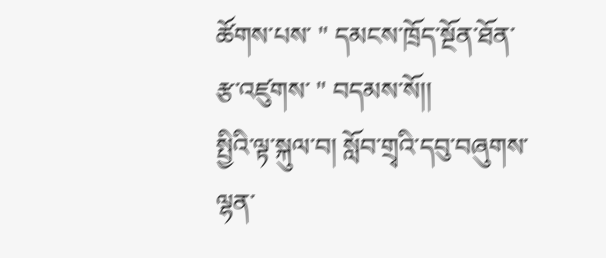ཚོགས་པས་ " དམངས་ཁྲོད་སྔོན་ཐོན་རྩ་འཛུགས་ " བདམས་སོ།།
སྤྱིའི་ལྟ་སྐུལ་བ། སློབ་གྲྭའི་དབུ་བཞུགས་ལྷན་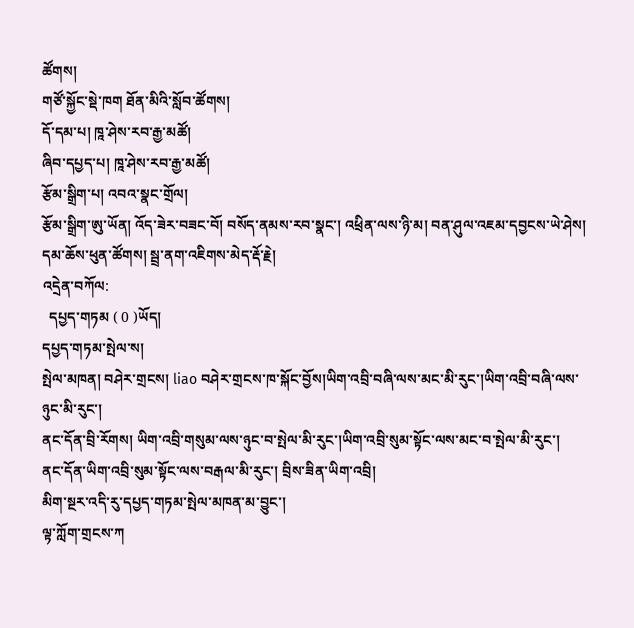ཚོགས།
གཙོ་སྐྱོང་སྡེ་ཁག ཐོན་མིའི་སློབ་ཚོགས།
དོ་དམ་པ། ཁཱ་ཤེས་རབ་རྒྱ་མཚོ།
ཞིབ་དཔྱད་པ། ཁཱ་ཤེས་རབ་རྒྱ་མཚོ།
རྩོམ་སྒྲིག་པ། འབའ་སྣང་གྲོལ།
རྩོམ་སྒྲིག་ཨུ་ཡོན། འོད་ཟེར་བཟང་བོ། བསོད་ནམས་རབ་སྣང་། འཕྲིན་ལས་ཉི་མ། བན་ཤུལ་འཇམ་དབྱངས་ཡེ་ཤེས། དམ་ཆོས་ཕུན་ཚོགས། སྦྲ་ནག་འཇིགས་མེད་རྡོ་རྗེ།
འདྲེན་བཀོལ:
  དཔྱད་གཏམ ( 0 )ཡོད།
དཔྱད་གཏམ་སྤེལ་ས།
སྤེལ་མཁན། བཤེར་གྲངས། liao བཤེར་གྲངས་ཁ་སྐོང་བྱོས།ཡིག་འབྲི་བཞི་ལས་མང་མི་རུང་།ཡིག་འབྲི་བཞི་ལས་ཉུང་མི་རུང་།
ནང་དོན་བྲི་རོགས། ཡིག་འབྲི་གསུམ་ལས་ཉུང་བ་སྤེལ་མི་རུང་།ཡིག་འབྲི་སུམ་སྟོང་ལས་མང་བ་སྤེལ་མི་རུང་།
ནང་དོན་ཡིག་འབྲི་སུམ་སྟོང་ལས་བརྒལ་མི་རུང་། བྲིས་ཟིན་ཡིག་འབྲི།
མིག་སྔར་འདི་རུ་དཔྱད་གཏམ་སྤེལ་མཁན་མ་བྱུང་།
ལྟ་ཀློག་གྲངས་ཀ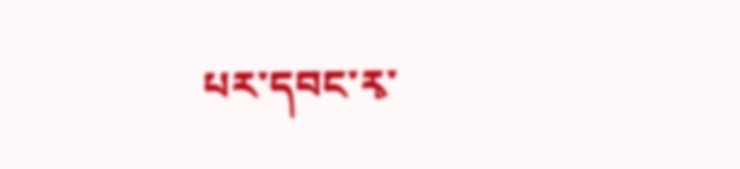པར་དབང་རྭ་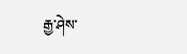རྒྱ་ཤེས་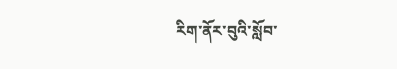རིག་ནོར་བུའི་སློབ་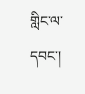གླིང་ལ་དབང་།